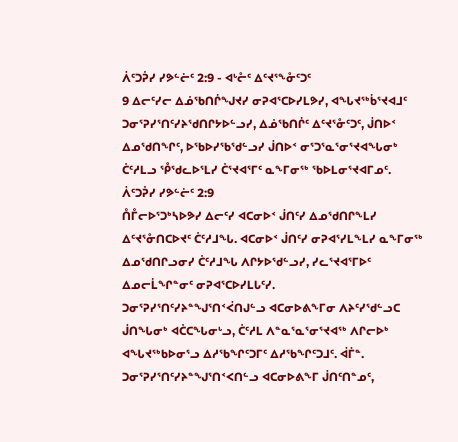ᐲᑦᑐᕉᓯ ᓯᕗᓪᓖᑦ 2:9 - ᐊᒡᓔᑦ ᐃᑦᔪᕐᖕᓁᑦᑐᑦ
9 ᐃᓕᑦᓯᓕ ᐃᓅᖃᑎᒌᖑᔪᓯ ᓂᕈᐊᕐᑕᐅᓯᒪᕗᓯ, ᐊᖓᔪᖅᑳᕐᔪᐊᒧᑦ ᑐᓂᕐᕈᓯᕐᑎᑦᓯᔨᖁᑎᒋᔭᐅᓪᓗᓯ, ᐃᓅᖃᑎᒌᑦ ᐃᑦᔪᕐᓁᑦᑐᑦ, ᒎᑎᐅᑉ ᐃᓄᖁᑎᖏᑦ, ᐅᖃᐅᓯᖃᖁᓪᓗᓯ ᒎᑎᐅᑉ ᓂᕐᑐᕐᓇᕐᓂᕐᔪᐊᖓᓂᒃ ᑖᑦᓱᒪᓗ ᕾᖁᓚᐅᕐᒪᓯ ᑖᕐᔪᐊᕐᒥᑦ ᓇᖕᒥᓂᖅ ᖃᐅᒪᓂᕐᔪᐊᒥᓄᑦ.
ᐲᑦᑐᕉᓯ ᓯᕗᓪᓖᑦ 2:9
ᑍᒤᓕᐅᕐᑐᒃᓴᐅᕗᓯ ᐃᓕᑦᓯ ᐊᑕᓂᐅᑉ ᒎᑎᑦᓯ ᐃᓄᖁᑎᒋᖕᒪᓯ ᐃᑦᔪᕐᓁᑎᑕᐅᔪᑦ ᑖᑦᓱᒧᖓ. ᐊᑕᓂᐅᑉ ᒎᑎᑦᓯ ᓂᕈᐊᕐᓯᒪᖕᒪᓯ ᓇᖕᒥᓂᖅ ᐃᓄᖁᑎᒋᓗᓂᓯ ᑖᑦᓱᒧᖓ ᐱᒋᔭᐅᖁᓪᓗᓯ, ᓯᓚᕐᔪᐊᕐᒥᐅᑦ ᐃᓄᓕᒫᖏᓐᓂᑦ ᓂᕈᐊᕐᑕᐅᓯᒪᒐᑦᓯ.
ᑐᓂᕐᕈᓯᕐᑎᑦᓯᔨᓐᖑᕐᑎᑉᐹᑎᒍᓪᓗ ᐊᑕᓂᐅᕕᖕᒥᓂ ᐱᔨᑦᓯᖁᓪᓗᑕ ᒎᑎᖓᓂᒃ ᐊᑖᑕᖓᓂᒡᓗ, ᑖᑦᓱᒪ ᐱᓐᓇᕐᓇᕐᓂᕐᔪᐊᖅ ᐱᒋᓕᐅᒃ ᐊᖓᔪᖅᑲᐅᓂᕐᓗ ᐃᓱᖃᖏᑦᑐᒥᑦ ᐃᓱᖃᖏᑦᑐᒧᑦ. ᐋᒦᓐ.
ᑐᓂᕐᕈᓯᕐᑎᑦᓯᔨᓐᖑᕐᑎᑉᐸᑎᓪᓗ ᐊᑕᓂᐅᕕᖕᒥ ᒎᑎᑦᑎᓐᓄᑦ,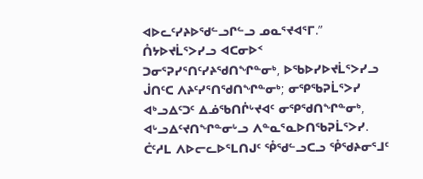ᐊᐅᓚᑦᓯᔨᐅᖁᓪᓗᒋᓪᓗ ᓄᓇᕐᔪᐊᕐᒥ.”
ᑍᔭᐅᔪᒫᕐᐳᓯᓗ ᐊᑕᓂᐅᑉ ᑐᓂᕐᕈᓯᕐᑎᑦᓯᔨᖁᑎᖏᓐᓂᒃ, ᐅᖃᐅᓯᐅᔪᒫᕐᐳᓯᓗ ᒎᑎᑦᑕ ᐱᔨᑦᓯᕐᑎᖁᑎᖏᓐᓂᒃ; ᓂᕿᖃᕈᒫᕐᐳᓯ ᐊᒃᓗᐃᑦᑐᑦ ᐃᓅᖃᑎᒌᒡᔪᐊᑦ ᓂᕿᖁᑎᖏᓐᓂᒃ, ᐊᒡᓗᐃᑦᔪᑎᖏᓐᓂᒡᓗ ᐱᓐᓇᕐᓇᐅᑎᖃᕈᒫᕐᐳᓯ.
ᑖᑦᓱᒪ ᐱᐅᓕᓚᐅᕐᒪᑎᒍᑦ ᕾᖁᓪᓗᑕᓗ ᕾᖁᔨᓂᕐᒧᑦ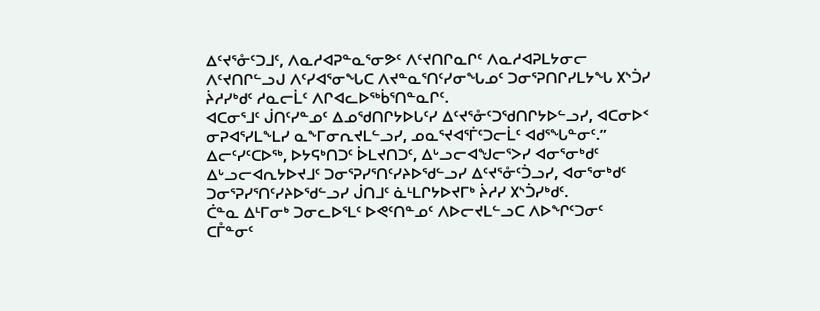ᐃᑦᔪᕐᓁᑦᑐᒧᑦ, ᐱᓇᓱᐊᕈᓐᓇᕐᓂᕗᑦ ᐱᑦᔪᑎᒋᓇᒋᑦ ᐱᓇᓱᐊᕈᒪᔭᓂᓕ ᐱᑦᔪᑎᒋᓪᓗᒍ ᐱᑦᓯᐊᕐᓂᖓᑕ ᐱᔪᓐᓇᕐᑎᑦᓯᓂᖓᓄᑦ ᑐᓂᕐᕈᑎᒋᓯᒪᔭᖓ ᙭ᔅᑑᓯ ᔩᓱᓯᒃᑯᑦ ᓱᓇᓕᒫᑦ ᐱᒋᐊᓚᐅᖅᑳᕐᑎᓐᓇᒋᑦ.
ᐊᑕᓂᕐᒧᑦ ᒎᑎᑦᓯᓐᓄᑦ ᐃᓄᖁᑎᒋᔭᐅᒐᑦᓯ ᐃᑦᔪᕐᓁᑦᑐᖁᑎᒋᔭᐅᓪᓗᓯ, ᐊᑕᓂᐅᑉ ᓂᕈᐊᕐᓯᒪᖕᒪᓯ ᓇᖕᒥᓂᕆᔪᒪᓪᓗᓯ, ᓄᓇᕐᔪᐊᕐᒦᑦᑐᓕᒫᑦ ᐊᑯᕐᖓᓐᓂᑦ.”
ᐃᓕᑦᓯᑦᑕᐅᖅ, ᐅᔭᕋᒃᑎᑐᑦ ᐆᒪᔪᑎᑐᑦ, ᐃᒡᓗᓕᐊᖑᓕᕐᐳᓯ ᐊᓂᕐᓂᒃᑯᑦ ᐃᒡᓗᓕᐊᕆᔭᐅᔪᒧᑦ ᑐᓂᕐᕈᓯᕐᑎᑦᓯᔨᐅᖁᓪᓗᓯ ᐃᑦᔪᕐᓁᑦᑑᓗᓯ, ᐊᓂᕐᓂᒃᑯᑦ ᑐᓂᕐᕈᓯᕐᑎᑦᓯᔨᐅᖁᓪᓗᓯ ᒎᑎᒧᑦ ᓈᒻᒪᒋᔭᐅᔪᒥᒃ ᔩᓱᓯ ᙭ᔅᑑᓯᒃᑯᑦ.
ᑖᓐᓇ ᐃᒻᒥᓂᒃ ᑐᓂᓚᐅᕐᒪᑦ ᐅᕙᑦᑎᓐᓄᑦ ᐱᐅᓕᔪᒪᓪᓗᑕ ᐱᐅᖏᑦᑐᓂᑦ ᑕᒤᓐᓂᑦ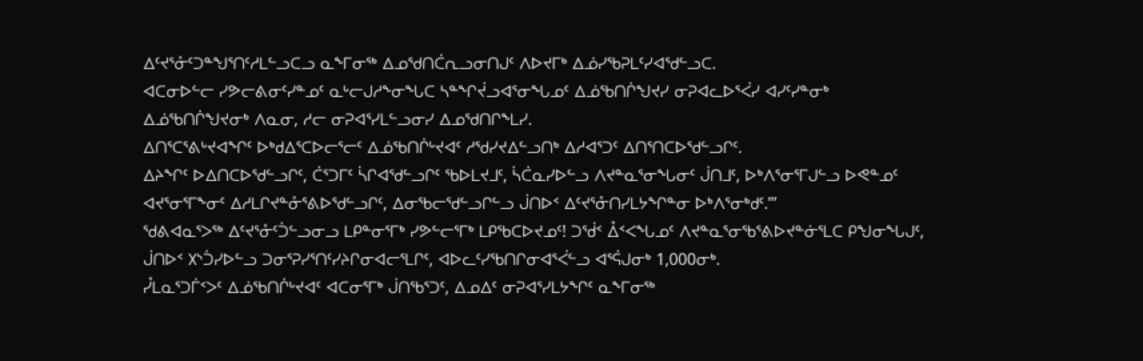ᐃᑦᔪᕐᓁᑦᑐᓐᖑᕐᑎᑦᓱᒪᓪᓗᑕᓗ ᓇᖕᒥᓂᖅ ᐃᓄᖁᑎᑖᕆᓗᓂᑎᒍᑦ ᐱᐅᔪᒥᒃ ᐃᓅᓯᖃᕈᒪᑦᓯᐊᖁᓪᓗᑕ.
ᐊᑕᓂᐅᓪᓕ ᓯᕗᓕᕕᓂᑦᓯᓐᓄᑦ ᓇᒡᓕᒍᓱᖕᓂᖓᑕ ᓴᓐᖏᔫᓗᐊᕐᓂᖓᓄᑦ ᐃᓅᖃᑎᒌᖑᔪᓯ ᓂᕈᐊᓚᐅᕐᐹᓯ ᐊᓯᑦᓯᓐᓂᒃ ᐃᓅᖃᑎᒌᖑᔪᓂᒃ ᐱᓇᓂ, ᓱᓕ ᓂᕈᐊᕐᓯᒪᓪᓗᓂᓯ ᐃᓄᖁᑎᒋᖕᒪᓯ.
ᐃᑎᕐᑕᕐᕕᒡᔪᐊᖏᑦ ᐅᒃᑯᐃᕐᑕᐅᓕᕐᓕᑦ ᐃᓅᖃᑎᒌᒡᔪᐊᑦ ᓱᖁᓯᔪᐃᓪᓗᑎᒃ ᐃᓱᐊᕐᑐᑦ ᐃᑎᕐᑎᑕᐅᖁᓪᓗᒋᑦ.
ᐃᔨᖏᑦ ᐅᐃᑎᑕᐅᖁᓪᓗᒋᑦ, ᑖᕐᑐᒥᑦ ᓵᒋᐊᖁᓪᓗᒋᑦ ᖃᐅᒪᔪᒧᑦ, ᓵᑖᓇᓯᐅᓪᓗ ᐱᔪᓐᓇᕐᓂᖓᓂᑦ ᒎᑎᒧᑦ, ᐅᒃᐱᕐᓂᕐᒥᒍᓪᓗ ᐅᕙᓐᓄᑦ ᐊᔪᕐᓂᕐᒥᖕᓂᑦ ᐃᓱᒪᒋᔪᓐᓁᕐᕕᐅᖁᓪᓗᒋᑦ, ᐃᓂᖃᓕᖁᓪᓗᒋᓪᓗ ᒎᑎᐅᑉ ᐃᑦᔪᕐᓁᑎᓯᒪᔭᖏᓐᓂ ᐅᒃᐱᕐᓂᒃᑯᑦ.’”
ᖁᕕᐊᓇᕐᐳᖅ ᐃᑦᔪᕐᓁᑦᑑᓪᓗᓂᓗ ᒪᑭᓐᓂᕐᒥᒃ ᓯᕗᓪᓕᕐᒥᒃ ᒪᑭᖃᑕᐅᔪᓄᑦ! ᑐᖂᑉ ᐂᑉᐸᖓᓄᑦ ᐱᔪᓐᓇᕐᓂᖃᕐᕕᐅᔪᓐᓃᕐᒪᑕ ᑭᖑᓂᖓᒍᑦ, ᒎᑎᐅᑉ ᙭ᔅᑑᓯᐅᓪᓗ ᑐᓂᕐᕈᓯᕐᑎᑦᓯᔨᒋᓂᐊᓕᕐᒪᒋᑦ, ᐊᐅᓚᑦᓯᖃᑎᒋᓂᐊᕐᐹᓪᓗ ᐊᕐᕌᒍᓂᒃ 1,000ᓂᒃ.
ᓮᒪᓇᕐᑐᒦᑉᐳᑦ ᐃᓅᖃᑎᒌᒡᔪᐊᑦ ᐊᑕᓂᕐᒥᒃ ᒎᑎᖃᕐᑐᑦ, ᐃᓄᐃᑦ ᓂᕈᐊᕐᓯᒪᔭᖏᑦ ᓇᖕᒥᓂᖅ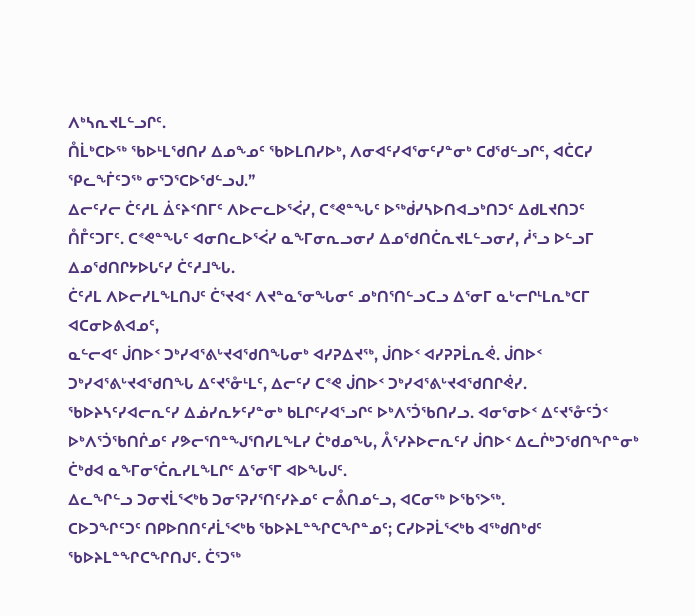ᐱᒃᓴᕆᔪᒪᓪᓗᒋᑦ.
ᑍᒫᒃᑕᐅᖅ ᖃᐅᒻᒪᖁᑎᓯ ᐃᓄᖕᓄᑦ ᖃᐅᒪᑎᓯᐅᒃ, ᐱᓂᐊᑦᓯᐊᕐᓂᑦᓯᓐᓂᒃ ᑕᑯᖁᓪᓗᒋᑦ, ᐊᑖᑕᓯ ᕿᓚᖕᒦᑦᑐᖅ ᓂᕐᑐᕐᑕᐅᖁᓪᓗᒍ.”
ᐃᓕᑦᓯᓕ ᑖᑦᓱᒪ ᐄᑦᔨᑉᑎᒥᑦ ᐱᐅᓕᓚᐅᕐᐹᓯ, ᑕᕝᕙᓐᖓᑦ ᐅᖅᑰᓯᓴᐅᑎᐊᓗᒃᑎᑐᑦ ᐃᑯᒪᔪᑎᑐᑦ ᑍᒤᑦᑐᒥᑦ. ᑕᕝᕙᓐᖓᑦ ᐊᓂᑎᓚᐅᕐᐹᓯ ᓇᖕᒥᓂᕆᓗᓂᓯ ᐃᓄᖁᑎᑖᕆᔪᒪᓪᓗᓂᓯ, ᓲᕐᓗ ᐅᓪᓗᒥ ᐃᓄᖁᑎᒋᔭᐅᒐᑦᓯ ᑖᑦᓱᒧᖓ.
ᑖᑦᓱᒪ ᐱᐅᓕᓯᒪᖕᒪᑎᒍᑦ ᑖᕐᔪᐊᑉ ᐱᔪᓐᓇᕐᓂᖓᓂᑦ ᓄᒃᑎᕐᑎᓪᓗᑕᓗ ᐃᕐᓂᒥ ᓇᒡᓕᒋᒻᒪᕆᒃᑕᒥ ᐊᑕᓂᐅᕕᐊᓄᑦ,
ᓇᓪᓕᐊᑦ ᒎᑎᐅᑉ ᑐᒃᓯᐊᕐᕕᒡᔪᐊᖁᑎᖓᓂᒃ ᐊᓯᕈᐃᔪᖅ, ᒎᑎᐅᑉ ᐊᓯᕈᕈᒫᕆᕚ. ᒎᑎᐅᑉ ᑐᒃᓯᐊᕐᕕᒡᔪᐊᖁᑎᖓ ᐃᑦᔪᕐᓁᒻᒪᑦ, ᐃᓕᑦᓯ ᑕᕝᕙ ᒎᑎᐅᑉ ᑐᒃᓯᐊᕐᕕᒡᔪᐊᖁᑎᒋᕚᓯ.
ᖃᐅᔨᓴᑦᓯᐊᓕᕆᑦᓯ ᐃᓅᓯᕆᔭᑦᓯᓐᓂᒃ ᑲᒪᒋᑦᓯᐊᕐᓗᒋᑦ ᐅᒃᐱᕐᑑᖃᑎᓯᓗ. ᐊᓂᕐᓂᐅᑉ ᐃᑦᔪᕐᓁᑦᑑᑉ ᐅᒃᐱᕐᑑᖃᑎᒌᓄᑦ ᓯᕗᓕᕐᑎᓐᖑᕐᑎᓯᒪᖕᒪᓯ ᑖᒃᑯᓄᖓ, ᐰᕐᓯᔨᐅᓕᕆᑦᓯ ᒎᑎᐅᑉ ᐃᓚᒌᒃᑐᖁᑎᖏᓐᓂᒃ ᑖᒃᑯᐊ ᓇᖕᒥᓂᕐᑖᕆᓯᒪᖕᒪᒋᑦ ᐃᕐᓂᕐᒥ ᐊᐅᖓᒍᑦ.
ᐃᓚᖏᓪᓗ ᑐᓂᔪᒫᕐᐸᒃᑲ ᑐᓂᕐᕈᓯᕐᑎᑦᓯᔨᓄᑦ ᓕᕔᑎᓄᓪᓗ, ᐊᑕᓂᖅ ᐅᖃᕐᐳᖅ.
ᑕᐅᑐᖏᑦᑐᑦ ᑎᑭᐅᑎᑎᑦᓱᒫᕐᐸᒃᑲ ᖃᐅᔨᒪᓐᖏᑕᖏᓐᓄᑦ; ᑕᓯᐅᕈᒫᕐᐸᒃᑲ ᐊᖅᑯᑎᒃᑯᑦ ᖃᐅᔨᒪᓐᖏᑕᖏᑎᒍᑦ. ᑖᕐᑐᖅ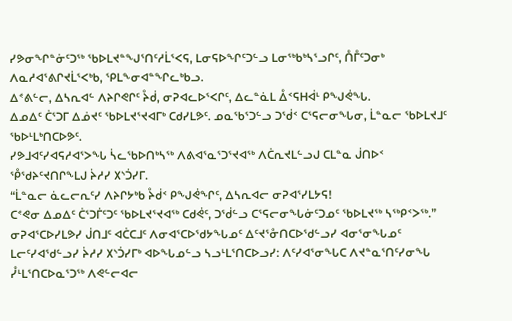ᓯᕗᓂᖏᓐᓃᑦᑐᖅ ᖃᐅᒪᔪᓐᖑᕐᑎᑦᓱᒫᕐᐸᕋ, ᒪᓂᕋᐅᖏᑦᑐᓪᓗ ᒪᓂᖅᑲᒃᓴᕐᓗᒋᑦ, ᑍᒤᑦᑐᓂᒃ ᐱᓇᓱᐊᕐᕕᒋᔪᒫᕐᐸᒃᑲ, ᕿᒪᖕᓂᐊᓐᖏᓚᒃᑲᓗ.
ᐃᕝᕕᓪᓕ, ᐃᓴᕆᐊᓪ ᐱᔨᒋᕙᒋᑦ ᔧᑰ, ᓂᕈᐊᓚᐅᕐᐸᒋᑦ, ᐃᓚᓐᓈᒪ ᐂᑉᕋᕼᐋᒻ ᑭᖑᕚᖓ.
ᐃᓄᐃᑦ ᑖᕐᑐᒥ ᐃᓅᔪᑦ ᖃᐅᒪᔪᕐᔪᐊᒥᒃ ᑕᑯᓯᒪᕗᑦ. ᓄᓇᖃᕐᑐᓪᓗ ᑐᖂᑉ ᑕᕐᕋᓕᓂᖓᓂ, ᒫᓐᓇᓕ ᖃᐅᒪᔪᒧᑦ ᖃᐅᒻᒪᒃᑎᑕᐅᕗᑦ.
ᓯᕗᒧᐊᑦᓯᐊᕋᓱᐊᕐᐳᖓ ᓵᓚᖃᐅᑎᒃᓴᖅ ᐱᕕᐊᕐᓇᕐᑐᕐᔪᐊᖅ ᐱᑖᕆᔪᒪᓪᓗᒍ ᑕᒪᓐᓇ ᒎᑎᐅᑉ ᕾᖁᔨᑦᔪᑎᒋᖕᒪᒍ ᔩᓱᓯ ᙭ᔅᑑᓯᒥ.
“ᒫᓐᓇᓕ ᓈᓚᓕᕆᑦᓯ ᐱᔨᒋᔭᒃᑲ ᔧᑰᑉ ᑭᖑᕚᖏᑦ, ᐃᓴᕆᐊᓕ ᓂᕈᐊᕐᓯᒪᔭᕋ!
ᑕᕝᕙᓂ ᐃᓄᐃᑦ ᑖᕐᑐᒦᑦᑐᑦ ᖃᐅᒪᔪᕐᔪᐊᖅ ᑕᑯᕚᑦ, ᑐᖂᓪᓗ ᑕᕐᕋᓕᓂᖓᓃᑦᑐᓄᑦ ᖃᐅᒪᔪᖅ ᓴᖅᑭᑉᐳᖅ.”
ᓂᕈᐊᕐᑕᐅᓯᒪᕗᓯ ᒎᑎᒧᑦ ᐊᑖᑕᒧᑦ ᐱᓂᐊᕐᑕᐅᖁᔭᖓᓄᑦ ᐃᑦᔪᕐᓁᑎᑕᐅᖁᓪᓗᓯ ᐊᓂᕐᓂᖓᓄᑦ ᒪᓕᑦᓯᐊᖁᓪᓗᓯ ᔩᓱᓯ ᙭ᔅᑑᓯᒥᒃ ᐊᐅᖓᓄᓪᓗ ᓴᓗᒻᒪᕐᑎᑕᐅᓗᓯ: ᐱᑦᓯᐊᕐᓂᖓᑕ ᐱᔪᓐᓇᕐᑎᑦᓯᓂᖓ ᓮᒻᒪᕐᑎᑕᐅᓇᕐᑐᖅ ᐱᕙᓪᓕᐊᓕ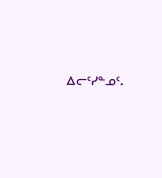ᐃᓕᑦᓯᓐᓄᑦ.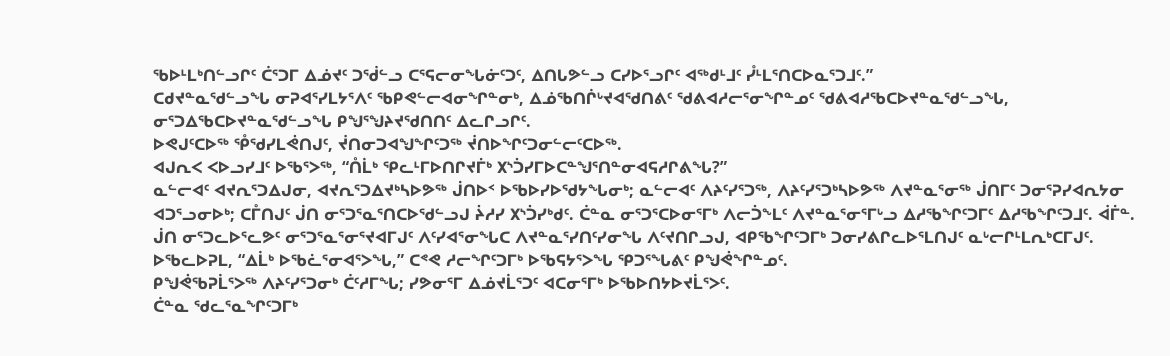ᖃᐅᒻᒪᒃᑎᓪᓗᒋᑦ ᑖᕐᑐᒥ ᐃᓅᔪᑦ ᑐᖂᓪᓗ ᑕᕐᕋᓕᓂᖓᓃᑦᑐᑦ, ᐃᑎᒐᕗᓪᓗ ᑕᓯᐅᕐᓗᒋᑦ ᐊᖅᑯᒻᒧᑦ ᓮᒻᒪᕐᑎᑕᐅᓇᕐᑐᒧᑦ.”
ᑕᑯᔪᓐᓇᖁᓪᓗᖓ ᓂᕈᐊᕐᓯᒪᔭᕐᐱᑦ ᖃᑭᕙᓪᓕᐊᓂᖏᓐᓂᒃ, ᐃᓅᖃᑎᒌᒡᔪᐊᖁᑎᕕᑦ ᖁᕕᐊᓱᓕᕐᓂᖏᓐᓄᑦ ᖁᕕᐊᓱᖃᑕᐅᔪᓐᓇᖁᓪᓗᖓ, ᓂᕐᑐᐃᖃᑕᐅᔪᓐᓇᖁᓪᓗᖓ ᑭᖑᕐᖑᔨᔪᖁᑎᑎᑦ ᐃᓚᒋᓗᒋᑦ.
ᐅᕙᒍᑦᑕᐅᖅ ᕾᖁᓯᒪᕚᑎᒍᑦ, ᔫᑎᓂᑐᐊᖑᖏᑦᑐᖅ ᔫᑎᐅᖏᑦᑐᓂᓪᓕᑦᑕᐅᖅ.
ᐊᒍᕆᐸ ᐸᐅᓗᓯᒧᑦ ᐅᖃᕐᐳᖅ, “ᑍᒫᒃ ᕿᓚᒻᒥᐅᑎᒋᔪᒦᒃ ᙭ᔅᑑᓯᒥᐅᑕᓐᖑᕐᑎᓐᓂᐊᕋᓱᒋᕕᖓ?”
ᓇᓪᓕᐊᑦ ᐊᔪᕆᕐᑐᐃᒍᓂ, ᐊᔪᕆᕐᑐᐃᔪᒃᓴᐅᕗᖅ ᒎᑎᐅᑉ ᐅᖃᐅᓯᐅᖁᔭᖓᓂᒃ; ᓇᓪᓕᐊᑦ ᐱᔨᑦᓯᕐᑐᖅ, ᐱᔨᑦᓯᕐᑐᒃᓴᐅᕗᖅ ᐱᔪᓐᓇᕐᓂᖅ ᒎᑎᒥᑦ ᑐᓂᕐᕈᓯᐊᕆᔭᓂ ᐊᑐᕐᓗᓂᐅᒃ; ᑕᒤᑎᒍᑦ ᒎᑎ ᓂᕐᑐᕐᓇᕐᑎᑕᐅᖁᓪᓗᒍ ᔩᓱᓯ ᙭ᔅᑑᓯᒃᑯᑦ. ᑖᓐᓇ ᓂᕐᑐᕐᑕᐅᓂᕐᒥᒃ ᐱᓕᑑᖕᒪᑦ ᐱᔪᓐᓇᕐᓂᕐᒥᒡᓗ ᐃᓱᖃᖏᑦᑐᒥᑦ ᐃᓱᖃᖏᑦᑐᒧᑦ. ᐋᒦᓐ.
ᒎᑎ ᓂᕐᑐᓚᐅᕐᓚᕗᑦ ᓂᕐᑐᕐᓇᕐᓂᕐᔪᐊᒥᒍᑦ ᐱᑦᓯᐊᕐᓂᖓᑕ ᐱᔪᓐᓇᕐᓯᑎᑦᓯᓂᖓ ᐱᑦᔪᑎᒋᓗᒍ, ᐊᑭᖃᖏᑦᑐᒥᒃ ᑐᓂᓯᕕᒋᓚᐅᕐᒪᑎᒍᑦ ᓇᒡᓕᒋᒻᒪᕆᒃᑕᒥᒍᑦ.
ᐅᖃᓚᐅᕈᒪ, “ᐃᒫᒃ ᐅᖃᓛᕐᓂᐊᕐᐳᖓ,” ᑕᕝᕙ ᓱᓕᖏᑦᑐᒥᒃ ᐅᖃᕋᔭᕐᐳᖓ ᕿᑐᕐᖓᕕᑦ ᑭᖑᕚᖏᓐᓄᑦ.
ᑭᖑᕚᖃᕈᒫᕐᐳᖅ ᐱᔨᑦᓯᕐᑐᓂᒃ ᑖᑦᓱᒥᖓ; ᓯᕗᓂᕐᒥ ᐃᓅᔪᒫᕐᑐᑦ ᐊᑕᓂᕐᒥᒃ ᐅᖃᐅᑎᔭᐅᔪᒫᕐᐳᑦ.
ᑖᓐᓇ ᖁᓚᕐᓇᖏᑦᑐᒥᒃ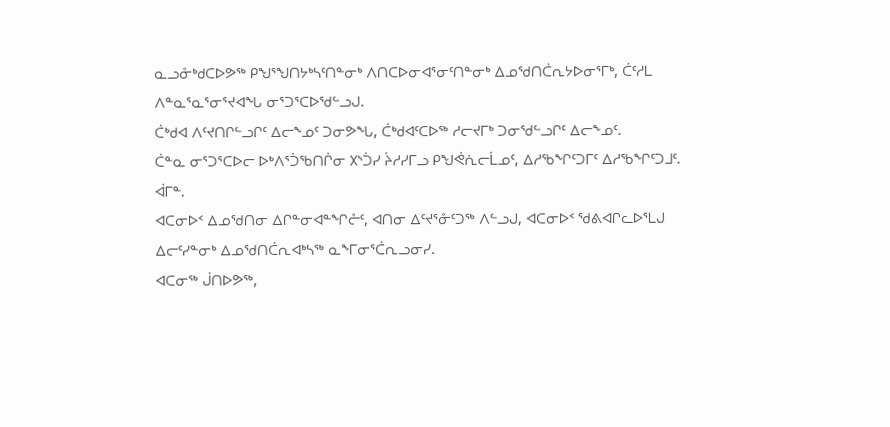ᓇᓗᓁᒃᑯᑕᐅᕗᖅ ᑭᖑᕐᖑᑎᔭᒃᓴᑦᑎᓐᓂᒃ ᐱᑎᑕᐅᓂᐊᕐᓂᑦᑎᓐᓂᒃ ᐃᓄᖁᑎᑖᕆᔭᐅᓂᕐᒥᒃ, ᑖᑦᓱᒪ ᐱᓐᓇᕐᓇᕐᓂᕐᔪᐊᖓ ᓂᕐᑐᕐᑕᐅᖁᓪᓗᒍ.
ᑖᒃᑯᐊ ᐱᑦᔪᑎᒋᓪᓗᒋᑦ ᐃᓕᖕᓄᑦ ᑐᓂᕗᖓ, ᑖᒃᑯᐊᑦᑕᐅᖅ ᓱᓕᔪᒥᒃ ᑐᓂᖁᓪᓗᒋᑦ ᐃᓕᖕᓄᑦ.
ᑖᓐᓇ ᓂᕐᑐᕐᑕᐅᓕ ᐅᒃᐱᕐᑑᖃᑎᒌᓂ ᙭ᔅᑑᓯ ᔩᓱᓯᒥᓗ ᑭᖑᕚᕇᓕᒫᓄᑦ, ᐃᓱᖃᖏᑦᑐᒥᑦ ᐃᓱᖃᖏᑦᑐᒧᑦ. ᐋᒥᓐ.
ᐊᑕᓂᐅᑉ ᐃᓄᖁᑎᓂ ᐃᒋᓐᓂᐊᓐᖏᓔᑦ, ᐊᑎᓂ ᐃᑦᔪᕐᓁᑦᑐᖅ ᐱᓪᓗᒍ, ᐊᑕᓂᐅᑉ ᖁᕕᐊᒋᓚᐅᕐᒪᒍ ᐃᓕᑦᓯᓐᓂᒃ ᐃᓄᖁᑎᑖᕆᐊᒃᓴᖅ ᓇᖕᒥᓂᕐᑖᕆᓗᓂᓯ.
ᐊᑕᓂᖅ ᒎᑎᐅᕗᖅ,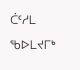ᑖᑦᓱᒪ ᖃᐅᒪᔪᒥᒃ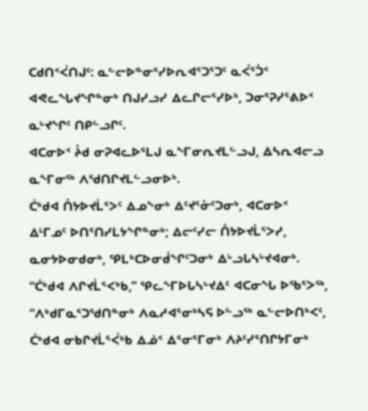ᑕᑯᑎᑉᐹᑎᒍᑦ: ᓇᓪᓕᐅᓐᓂᕐᓯᐅᕆᐊᕐᑐᕐᑐᑦ ᓇᐹᕐᑑᑉ ᐊᕙᓚᖓᔪᖏᓐᓂᒃ ᑎᒍᓯᓗᓯ ᐃᓚᒋᓕᕐᓯᐅᒃ, ᑐᓂᕐᕈᓯᕐᕕᐅᑉ ᓇᒡᔪᖏᑦ ᑎᑭᓪᓗᒋᑦ.
ᐊᑕᓂᐅᑉ ᔧᑯ ᓂᕈᐊᓚᐅᕐᒪᒍ ᓇᖕᒥᓂᕆᔪᒪᓪᓗᒍ, ᐃᓴᕆᐊᓕᓗ ᓇᖕᒥᓂᖅ ᐱᖁᑎᒋᔪᒪᓪᓗᓂᐅᒃ.
ᑖᒃᑯᐊ ᑍᔭᐅᔪᒫᕐᐳᑦ ᐃᓄᖕᓂᒃ ᐃᑦᔪᕐᓁᑦᑐᓂᒃ, ᐊᑕᓂᐅᑉ ᐃᒻᒥᓄᑦ ᐅᑎᕐᑎᓯᒪᔭᖏᓐᓂᒃ; ᐃᓕᑦᓯᓕ ᑍᔭᐅᔪᒫᕐᐳᓯ, ᓇᓂᔭᐅᓂᑯᓂᒃ, ᕿᒪᒃᑕᐅᓂᑰᖏᑦᑐᓂᒃ ᐃᒡᓗᒐᓴᒡᔪᐊᓂᒃ.
“ᑖᒃᑯᐊ ᐱᒋᔪᒫᕐᐸᒃᑲ,” ᕿᓚᖕᒥᐅᒐᓴᒡᔪᐃᑦ ᐊᑕᓂᖓ ᐅᖃᕐᐳᖅ, “ᐱᒃᑯᒥᓇᕐᑐᖁᑎᓐᓂᒃ ᐱᓇᓱᐊᕐᓂᒃᓴᕋ ᐅᓪᓗᖅ ᓇᓪᓕᐅᑎᒃᐸᑦ, ᑖᒃᑯᐊ ᓂᑲᒋᔪᒫᕐᐹᒃᑲ ᐃᓅᑉ ᐃᕐᓂᕐᒥᓂᒃ ᐱᔨᑦᓯᕐᑎᒋᔭᒥᓂᒃ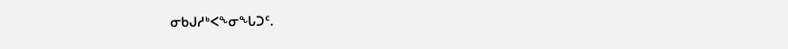ᓂᑲᒍᓱᒃᐸᖕᓂᖓᑐᑦ.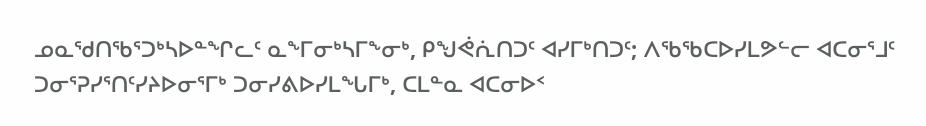ᓄᓇᖁᑎᖃᕐᑐᒃᓴᐅᓐᖏᓚᑦ ᓇᖕᒥᓂᒃᓴᒥᖕᓂᒃ, ᑭᖑᕚᕇᑎᑐᑦ ᐊᓯᒥᒃᑎᑐᑦ; ᐱᖃᖃᑕᐅᓯᒪᕗᓪᓕ ᐊᑕᓂᕐᒧᑦ ᑐᓂᕐᕈᓯᕐᑎᑦᓯᔨᐅᓂᕐᒥᒃ ᑐᓂᓯᕕᐅᓯᒪᖓᒥᒃ, ᑕᒪᓐᓇ ᐊᑕᓂᐅᑉ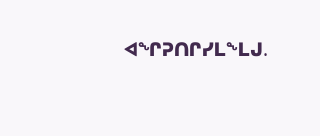ᐊᖏᕈᑎᒋᓯᒪᖕᒪᒍ.